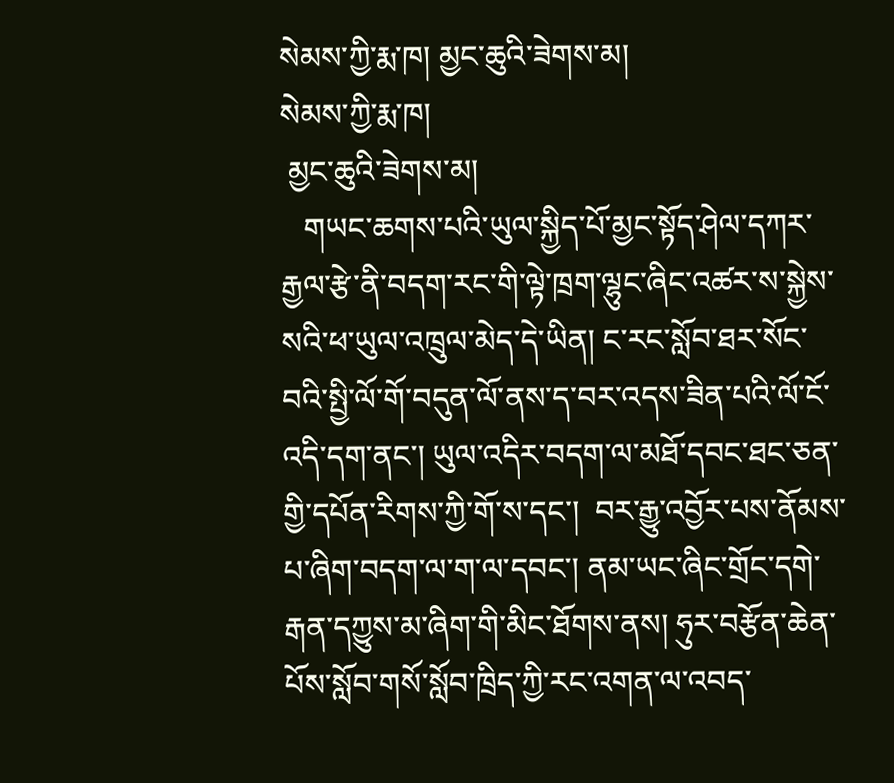སེམས་ཀྱི་རྨ་ཁ། མྱང་ཆུའི་ཟེགས་མ།
སེམས་ཀྱི་རྨ་ཁ།
 མྱང་ཆུའི་ཟེགས་མ།
   གཡང་ཆགས་པའི་ཡུལ་སྐྱིད་པོ་མྱང་སྟོད་ཤེལ་དཀར་རྒྱལ་རྩེ་ནི་བདག་རང་གི་ལྟེ་ཁྲག་ལྷུང་ཞིང་འཚར་ས་སྐྱེས་སའི་ཕ་ཡུལ་འཁྲུལ་མེད་དེ་ཡིན། ང་རང་སློབ་ཐར་སོང་བའི་སྤྱི་ལོ་གོ་བདུན་ལོ་ནས་ད་བར་འདས་ཟིན་པའི་ལོ་ངོ་འདི་དག་ནང་། ཡུལ་འདིར་བདག་ལ་མཐོ་དབང་ཐང་ཅན་གྱི་དཔོན་རིགས་ཀྱི་གོ་ས་དང་།  བར་རྒྱུ་འབྱོར་པས་ནོམས་པ་ཞིག་བདག་ལ་ག་ལ་དབང་། ནམ་ཡང་ཞིང་གྲོང་དགེ་རྒན་དཀྱུས་མ་ཞིག་གི་མིང་ཐོགས་ནས། ཧུར་བརྩོན་ཆེན་པོས་སློབ་གསོ་སློབ་ཁྲིད་ཀྱི་རང་འགན་ལ་འབད་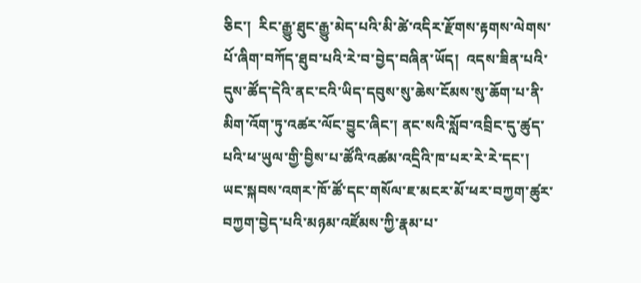ཅིང་།  རིང་རྒྱུ་ཐུང་རྒྱུ་མེད་པའི་མི་ཚེ་འདིར་རྫོགས་རྟགས་ལེགས་པོ་ཞིག་བཀོད་ཐུབ་པའི་རེ་བ་བྱེད་བཞིན་ཡོད།  འདས་ཟིན་པའི་དུས་ཚོད་དེའི་ནང་ངའི་ཡིད་དབུས་སུ་ཆེས་ངོམས་སུ་ཆོག་པ་ནི་མིག་འོག་ཏུ་འཚར་ལོང་བྱུང་ཞིང་། ནང་སའི་སློབ་འབྲིང་དུ་ཚུད་པའི་ཕ་ཡུལ་གྱི་བྱིས་པ་ཚོའི་འཚམ་འདྲིའི་ཁ་པར་རེ་རེ་དང་། ཡང་སྐབས་འགར་ཁོ་ཚོ་དང་གསོལ་ཇ་མངར་མོ་ཕར་བཀྱག་ཚུར་བཀྱག་བྱེད་པའི་མཉམ་འཛོམས་ཀྱི་རྣམ་པ་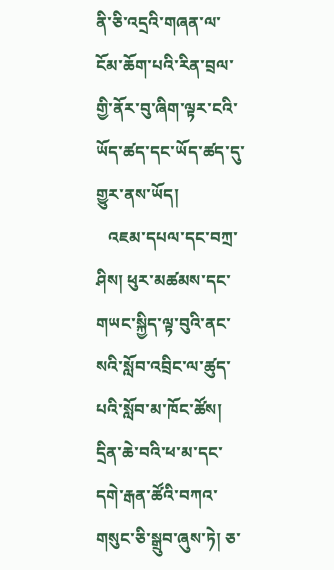ནི་ཅི་འདྲའི་གཞན་ལ་ངོམ་ཆོག་པའི་རིན་བྲལ་གྱི་ནོར་བུ་ཞིག་ལྟར་ངའི་ཡོད་ཚད་དང་ཡོད་ཚད་དུ་གྱུར་ནས་ཡོད།
   འཇམ་དཔལ་དང་བཀྲ་ཤིས། ཕུར་མཚམས་དང་གཡང་སྐྱིད་ལྟ་བུའི་ནང་སའི་སློབ་འབྲིང་ལ་ཚུད་པའི་སློབ་མ་ཁོང་ཚོས། དྲིན་ཆེ་བའི་ཕ་མ་དང་དགེ་རྒན་ཚོའི་བཀའ་གསུང་ཅི་སྒྲུབ་ཞུས་ཏེ། ཅ་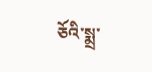ཅོའི་སྨྲ་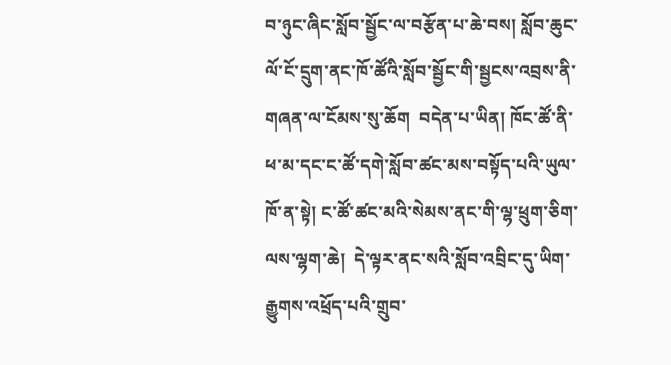བ་ཉུང་ཞིང་སློབ་སྦྱོང་ལ་བརྩོན་པ་ཆེ་བས། སློབ་ཆུང་ལོ་ངོ་དྲུག་ནང་ཁོ་ཚོའི་སློབ་སྦྱོང་གི་སྦྱངས་འབྲས་ནི་གཞན་ལ་ངོམས་སུ་ཆོག  བདེན་པ་ཡིན། ཁོང་ཚོ་ནི་ཕ་མ་དང་ང་ཚོ་དགེ་སློབ་ཚང་མས་བསྟོད་པའི་ཡུལ་ཁོ་ན་སྟེ། ང་ཚོ་ཚང་མའི་སེམས་ནང་གི་ལྷ་ཕྲུག་ཅིག་ལས་ལྷག་ཆེ།  དེ་ལྟར་ནང་སའི་སློབ་འབྲིང་དུ་ཡིག་རྒྱུགས་འཕྲོད་པའི་གྲུབ་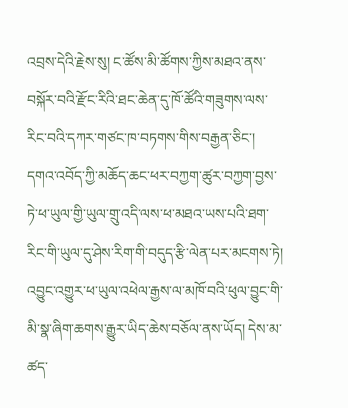འབྲས་དེའི་རྗེས་སུ། ང་ཚོས་མི་ཚོགས་ཀྱིས་མཐའ་ནས་བསྐོར་བའི་རྫོང་རིའི་ཐང་ཆེན་དུ་ཁོ་ཚོའི་གཟུགས་ལས་རིང་བའི་དཀར་གཙང་ཁ་བཏགས་གིས་བརྒྱན་ཅིང་། དགའ་འབོད་ཀྱི་མཆོད་ཆང་ཕར་བཀྱག་ཚུར་བཀྱག་བྱས་ཏེ་ཕ་ཡུལ་གྱི་ཡུལ་གྲུ་འདི་ལས་ཕ་མཐའ་ཡས་པའི་ཐག་རིང་གི་ཡུལ་དུ་ཤེས་རིག་གི་བདུད་རྩི་ལེན་པར་མངགས་ཏེ། འབྱུང་འགྱུར་ཕ་ཡུལ་འཕེལ་རྒྱས་ལ་མཁོ་བའི་ཕུལ་བྱུང་གི་མི་སྣ་ཞིག་ཆགས་རྒྱུར་ཡིད་ཆེས་བཅོལ་ནས་ཡོད། དེས་མ་ཚད་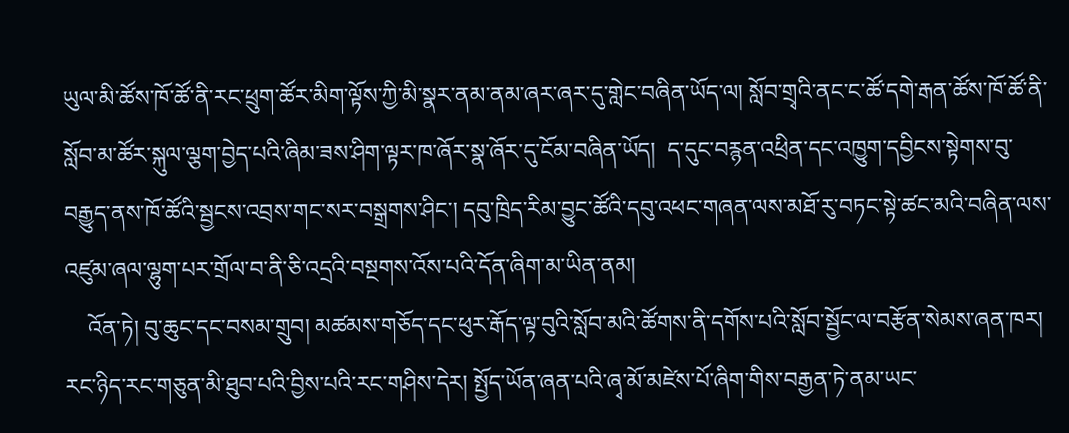ཡུལ་མི་ཚོས་ཁོ་ཚོ་ནི་རང་ཕྲུག་ཚོར་མིག་ལྟོས་ཀྱི་མི་སྣར་ནམ་ནམ་ཞར་ཞར་དུ་གླེང་བཞིན་ཡོད་ལ། སློབ་གྲྭའི་ནང་ང་ཚོ་དགེ་རྒན་ཚོས་ཁོ་ཚོ་ནི་སློབ་མ་ཚོར་སྐུལ་ལྕག་བྱེད་པའི་ཞིམ་ཟས་ཤིག་ལྟར་ཁ་ཞོར་སྣ་ཞོར་དུ་ངོམ་བཞིན་ཡོད།  ད་དུང་བརྙན་འཕྲིན་དང་འཁྱུག་དབྱིངས་སྟེགས་བུ་བརྒྱུད་ནས་ཁོ་ཚོའི་སྦྱངས་འབྲས་གང་སར་བསྒྲགས་ཤིང་། དབུ་ཁྲིད་རིམ་བྱུང་ཚོའི་དབུ་འཕང་གཞན་ལས་མཐོ་རུ་བཏང་སྟེ་ཚང་མའི་བཞིན་ལས་འཛུམ་ཞལ་ལྷུག་པར་གྲོལ་བ་ནི་ཅི་འདྲའི་བསྔགས་འོས་པའི་དོན་ཞིག་མ་ཡིན་ནམ།
    འོན་ཏེ། བུ་ཆུང་དང་བསམ་གྲུབ། མཚམས་གཅོད་དང་ཕུར་རྒོད་ལྟ་བུའི་སློབ་མའི་ཚོགས་ནི་དགོས་པའི་སློབ་སྦྱོང་ལ་བརྩོན་སེམས་ཞན་ཁར། རང་ཉིད་རང་གཅུན་མི་ཐུབ་པའི་བྱིས་པའི་རང་གཤིས་དེར། སྤྱོད་ཡོན་ཞན་པའི་ཞྭ་མོ་མཛེས་པོ་ཞིག་གིས་བརྒྱན་ཏེ་ནམ་ཡང་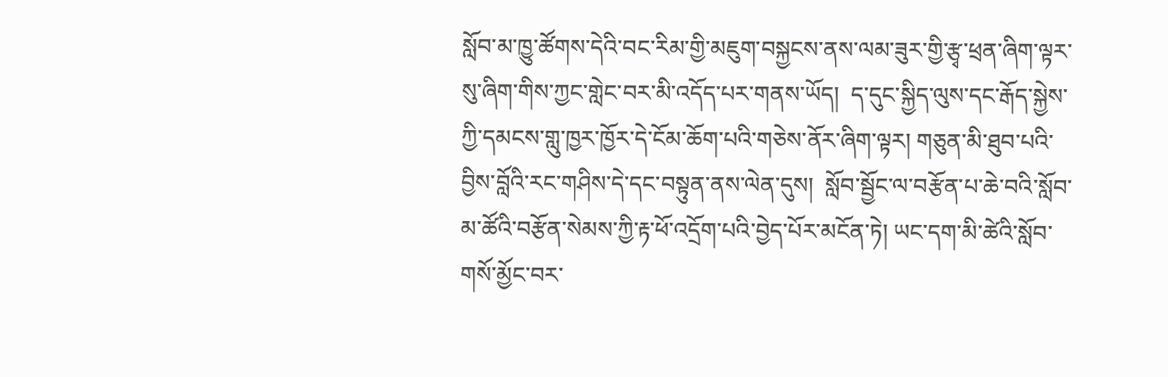སློབ་མ་ཁྱུ་ཚོགས་དེའི་བང་རིམ་གྱི་མཇུག་བསྐྱངས་ནས་ལམ་ཟུར་གྱི་རྩྭ་ཕྲན་ཞིག་ལྟར་སུ་ཞིག་གིས་ཀྱང་གླེང་བར་མི་འདོད་པར་གནས་ཡོད།  ད་དུང་སྐྱིད་ལུས་དང་རྒོད་སྐྱེས་ཀྱི་དམངས་གླུ་ཁྱར་ཁྱོར་དེ་ངོམ་ཆོག་པའི་གཅེས་ནོར་ཞིག་ལྟར། གཅུན་མི་ཐུབ་པའི་བྱིས་བློའི་རང་གཤིས་དེ་དང་བསྟུན་ནས་ལེན་དུས།  སློབ་སྦྱོང་ལ་བརྩོན་པ་ཆེ་བའི་སློབ་མ་ཚོའི་བརྩོན་སེམས་ཀྱི་རྟ་ཕོ་འདྲོག་པའི་བྱེད་པོར་མངོན་ཏེ། ཡང་དག་མི་ཚེའི་སློབ་གསོ་མྱོང་བར་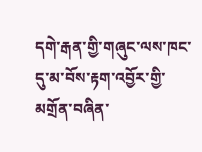དགེ་རྒན་གྱི་གཞུང་ལས་ཁང་དུ་མ་བོས་རྟག་འབྱོར་གྱི་མགྲོན་བཞིན་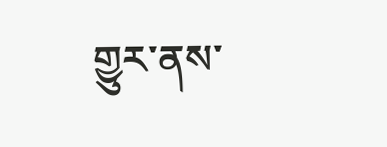གྱུར་ནས་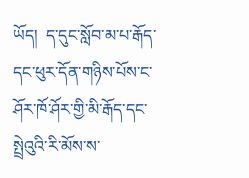ཡོད།  ད་དུང་སློབ་མ་པ་རྒོད་དང་ཕུར་དོན་གཉིས་པོས་ང་ཤོར་ཁོ་ཤོར་གྱི་མི་རྒོད་དང་སྤྲེའུའི་རི་མོས་ས་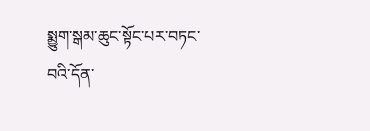སྨྱུག་སྒམ་ཆུང་སྟོང་པར་བཏང་བའི་དོན་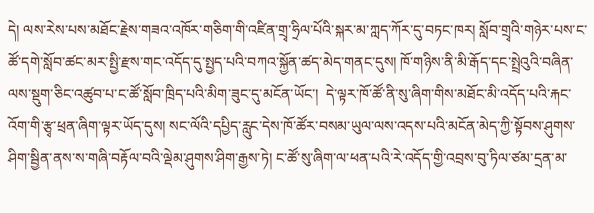དེ། ལས་རེས་པས་མཐོང་རྗེས་གཟའ་འཁོར་གཅིག་གི་འཛིན་གྲྭ་ཧྲིལ་པོའི་སྐར་མ་ཀླད་ཀོར་དུ་བཏང་ཁར། སློབ་གྲྭའི་གཉེར་པས་ང་ཚོ་དགེ་སློབ་ཚང་མར་སྤྱི་རྫས་གང་འདོད་དུ་སྤྱད་པའི་བཀའ་སྐྱོན་ཚད་མེད་གནང་དུས། ཁོ་གཉིས་ནི་མི་རྒོད་དང་སྤྲེའུའི་བཞིན་ལས་སྡུག་ཅིང་འཚུབ་པ་ང་ཚོ་སློབ་ཁྲིད་པའི་མིག་ཟུང་དུ་མངོན་ཡོང་།  དེ་ལྟར་ཁོ་ཚོ་ནི་སུ་ཞིག་གིས་མཐོང་མི་འདོད་པའི་རྐང་འོག་གི་རྩྭ་ཕྲན་ཞིག་ལྟར་ཡོད་དུས། སང་ལོའི་དཔྱིད་རླུང་དེས་ཁོ་ཚོར་བསམ་ཡུལ་ལས་འདས་པའི་མངོན་མེད་ཀྱི་སྟོབས་ཤུགས་ཤིག་སྦྱིན་ནས་ས་གཞི་བརྟོལ་བའི་ལྡེམ་ཤུགས་ཤིག་རྒྱས་ཏེ། ང་ཚོ་སུ་ཞིག་ལ་ཕན་པའི་རེ་འདོད་གྱི་འབྲས་བུ་ཏིལ་ཙམ་དྲན་མ་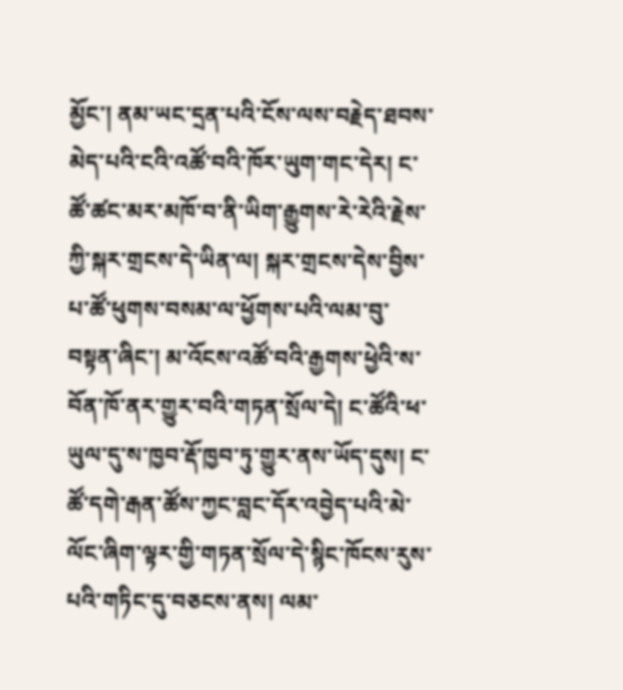མྱོང་། ནམ་ཡང་དྲན་པའི་ངོས་ལས་བརྗེད་ཐབས་མེད་པའི་ངའི་འཚོ་བའི་ཁོར་ཡུག་གང་དེར། ང་ཚོ་ཚང་མར་མཁོ་བ་ནི་ཡིག་རྒྱུགས་རེ་རེའི་རྗེས་ཀྱི་སྐར་གྲངས་དེ་ཡིན་ལ། སྐར་གྲངས་དེས་བྱིས་པ་ཚོ་ཕུགས་བསམ་ལ་ཕྱོགས་པའི་ལམ་བུ་བསྟན་ཞིང་། མ་འོངས་འཚོ་བའི་རྒྱགས་ཕྱེའི་ས་བོན་ཁོ་ནར་གྱུར་བའི་གཏན་སྲོལ་དེ། ང་ཚོའི་ཕ་ཡུལ་དུ་ས་ཁྱབ་རྡོ་ཁྱབ་ཏུ་གྱུར་ནས་ཡོད་དུས། ང་ཚོ་དགེ་རྒན་ཚོས་ཀྱང་བླང་དོར་འབྱེད་པའི་མེ་ལོང་ཞིག་ལྟར་གྱི་གཏན་སྲོལ་དེ་སྙིང་ཁོངས་རུས་པའི་གཏིང་དུ་བཅངས་ནས། ལམ་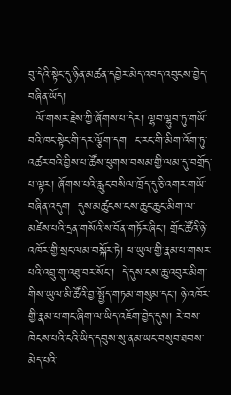བུ་དེའི་སྟེང་དུ་ཉིན་མཚན་དབྱེར་མེད་འབད་འབུངས་བྱེད་བཞིན་ཡོད།
  ལོ་གསར་རྗེས་ཀྱི་ཞོགས་པ་དེར། ལྷབ་ལྷུབ་ཏུ་གཡོ་བའི་ཁང་སྟེང་གི་དར་ལྕོག་དག  ང་རང་གི་མིག་འོག་ཏུ་འཚར་བའི་བྱིས་པ་ཚོས་ཕུགས་བསམ་གྱི་ལམ་དུ་བགྲོད་པ་ལྟར། ཞོགས་པའི་རླུང་བསིལ་ཁྲོད་དུ་ཅི་འགར་གཡོ་བཞིན་འདུག  དུས་མཚུངས་ངས་ཆུང་ཆུང་མིག་ལ་མཛེས་པའི་དྲན་གསོའི་ས་བོན་གཏོར་ཞིང་། གྲོང་ཚོའི་ཉེ་འཁོར་གྱི་སྲང་ལམ་བསྐོར་ཏེ། ཕ་ཡུལ་གྱི་རྣམ་པ་གསར་པའི་འབྲུ་གུ་འཐུ་བར་སོང་།  དེ་དུས་ངས་ཆུ་འབུར་མིག་གིས་ཡུལ་མི་ཚོའི་བྱ་སྤྱོད་གཏམ་གསུམ་དང་། ཉེ་འཁོར་གྱི་རྣམ་པ་གང་ཞིག་ལ་ཡིད་འཇོག་བྱེད་དུས། རེ་བས་ཁེངས་པའི་ངའི་ཡིད་དབུས་སུ་ནམ་ཡང་བསུབ་ཐབས་མེད་པའི་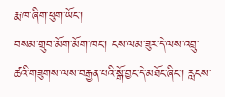རྨ་ཁ་ཞིག་ཕུག་ཡོང་།
བསམ་གྲུབ་མོག་མོག་ཁང་། ངས་ལམ་ཟུར་དེ་ལས་འབྲུ་ཚའི་གཟུགས་ལས་བརྒྱན་པའི་སྒོ་བྱང་དེ་མཐོང་ཞིང་། རླངས་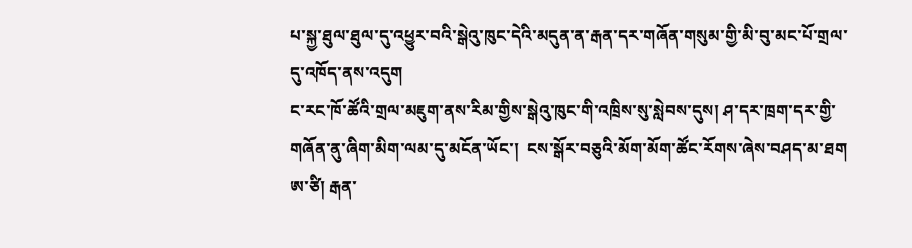པ་སྐྱ་ཐུལ་ཐུལ་དུ་འཕྱུར་བའི་སྒེའུ་ཁུང་དེའི་མདུན་ན་རྒན་དར་གཞོན་གསུམ་གྱི་མི་བུ་མང་པོ་གྲལ་དུ་འཁོད་ནས་འདུག
ང་རང་ཁོ་ཚོའི་གྲལ་མཇུག་ནས་རིམ་གྱིས་སྒེའུ་ཁུང་གི་འཁྲིས་སུ་སླེབས་དུས། ཤ་དར་ཁྲག་དར་གྱི་གཞོན་ནུ་ཞིག་མིག་ལམ་དུ་མངོན་ཡོང་།  ངས་སྒོར་བཅུའི་མོག་མོག་ཚོང་རོགས་ཞེས་བཤད་མ་ཐག  ཨ་ཙི། རྒན་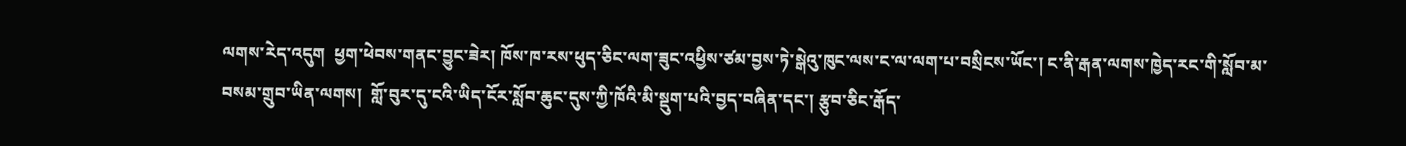ལགས་རེད་འདུག  ཕྱག་ཕེབས་གནང་བྱུང་ཟེར། ཁོས་ཁ་རས་ཕུད་ཅིང་ལག་ཟུང་འཕྱིས་ཙམ་བྱས་ཏེ་སྒེའུ་ཁུང་ལས་ང་ལ་ལག་པ་བསྲིངས་ཡོང་། ང་ནི་རྒན་ལགས་ཁྱེད་རང་གི་སློབ་མ་བསམ་གྲུབ་ཡིན་ལགས།  གློ་བུར་དུ་ངའི་ཡིད་ངོར་སློབ་ཆུང་དུས་ཀྱི་ཁོའི་མི་སྡུག་པའི་བྱད་བཞིན་དང་། རྩུབ་ཅིང་རྒོད་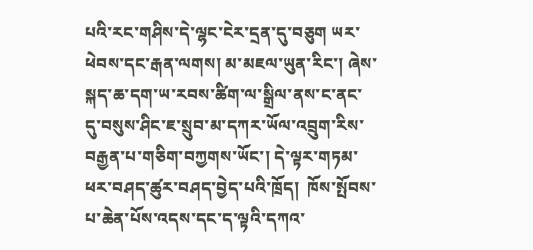པའི་རང་གཤིས་དེ་ལྷང་ངེར་དྲན་དུ་བཅུག ཡར་ཕེབས་དང་རྒན་ལགས། མ་མཇལ་ཡུན་རིང་། ཞེས་སྐད་ཆ་དག་ཡ་རབས་ཚིག་ལ་སྒྲིལ་ནས་ང་ནང་དུ་བསུས་ཤིང་ཇ་སྲུབ་མ་དཀར་ཡོལ་འབྲུག་རིས་བརྒྱན་པ་གཅིག་བཀྱགས་ཡོང་། དེ་ལྟར་གཏམ་ཕར་བཤད་ཚུར་བཤད་བྱེད་པའི་ཁྲོད།  ཁོས་སྤོབས་པ་ཆེན་པོས་འདས་དང་ད་ལྟའི་དཀའ་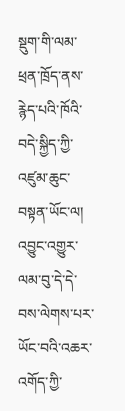སྡུག་གི་ལམ་ཕྲན་ཁྲོད་ནས་རྙེད་པའི་ཁོའི་བདེ་སྐྱིད་ཀྱི་འཛུམ་ཆུང་བསྟན་ཡོང་ལ། འབྱུང་འགྱུར་ལམ་བུ་དེ་དེ་བས་ལེགས་པར་ཡོང་བའི་འཆར་འགོད་ཀྱི་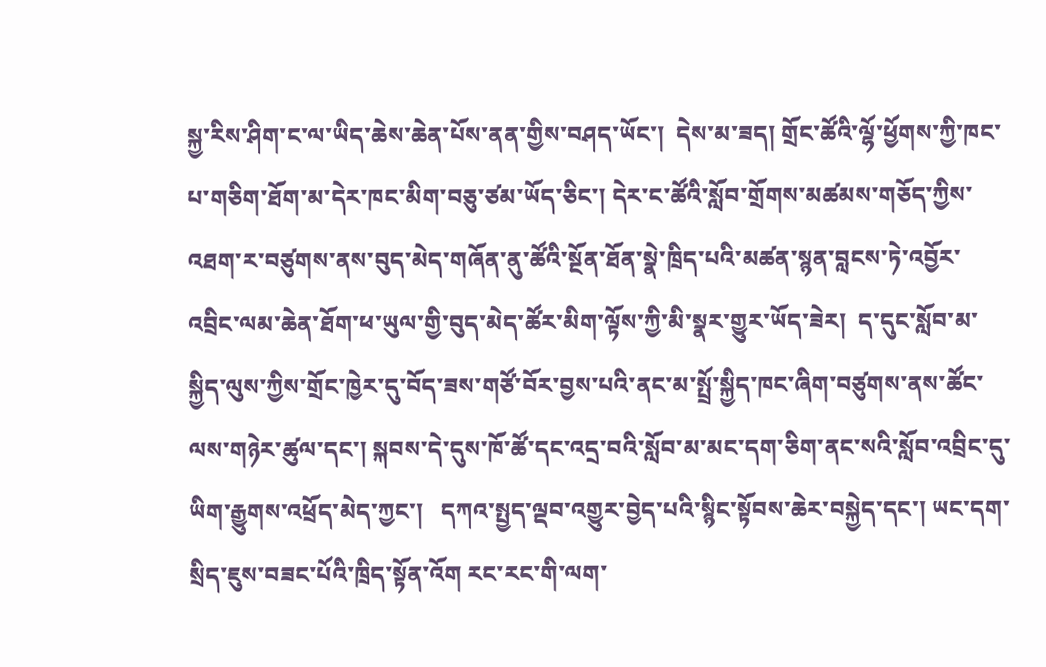སྐྱ་རིས་ཤིག་ང་ལ་ཡིད་ཆེས་ཆེན་པོས་ནན་གྱིས་བཤད་ཡོང་།  དེས་མ་ཟད། གྲོང་ཚོའི་ལྷོ་ཕྱོགས་ཀྱི་ཁང་པ་གཅིག་ཐོག་མ་དེར་ཁང་མིག་བཅུ་ཙམ་ཡོད་ཅིང་། དེར་ང་ཚོའི་སློབ་གྲོགས་མཚམས་གཅོད་ཀྱིས་འཐག་ར་བཙུགས་ནས་བུད་མེད་གཞོན་ནུ་ཚོའི་སྔོན་ཐོན་སྣེ་ཁྲིད་པའི་མཚན་སྙན་བླངས་ཏེ་འབྱོར་འབྲིང་ལམ་ཆེན་ཐོག་ཕ་ཡུལ་གྱི་བུད་མེད་ཚོར་མིག་ལྟོས་ཀྱི་མི་སྣར་གྱུར་ཡོད་ཟེར།  ད་དུང་སློབ་མ་སྐྱིད་ལུས་ཀྱིས་གྲོང་ཁྱེར་དུ་བོད་ཟས་གཙོ་བོར་བྱས་པའི་ནང་མ་སྤྲོ་སྐྱིད་ཁང་ཞིག་བཙུགས་ནས་ཚོང་ལས་གཉེར་ཚུལ་དང་། སྐབས་དེ་དུས་ཁོ་ཚོ་དང་འདྲ་བའི་སློབ་མ་མང་དག་ཅིག་ནང་སའི་སློབ་འབྲིང་དུ་ཡིག་རྒྱུགས་འཕྲོད་མེད་ཀྱང་།   དཀའ་སྤྱད་ལྡབ་འགྱུར་བྱེད་པའི་སྙིང་སྟོབས་ཆེར་བསྐྱེད་དང་། ཡང་དག་སྲིད་ཇུས་བཟང་པོའི་ཁྲིད་སྟོན་འོག རང་རང་གི་ལག་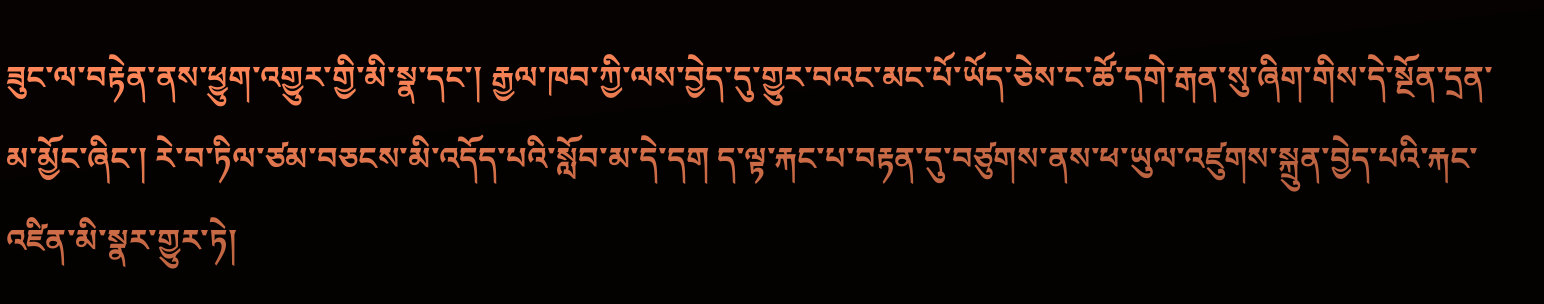ཟུང་ལ་བརྟེན་ནས་ཕྱུག་འགྱུར་གྱི་མི་སྣ་དང་། རྒྱལ་ཁབ་ཀྱི་ལས་བྱེད་དུ་གྱུར་བའང་མང་པོ་ཡོད་ཅེས་ང་ཚོ་དགེ་རྒན་སུ་ཞིག་གིས་དེ་སྔོན་དྲན་མ་མྱོང་ཞིང་། རེ་བ་ཏིལ་ཙམ་བཅངས་མི་འདོད་པའི་སློབ་མ་དེ་དག ད་ལྟ་རྐང་པ་བརྟན་དུ་བཙུགས་ནས་ཕ་ཡུལ་འཛུགས་སྐྲུན་བྱེད་པའི་རྐང་འཛིན་མི་སྣར་གྱུར་ཏེ།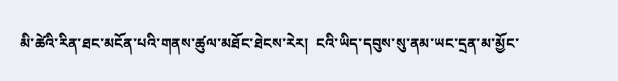མི་ཚེའི་རིན་ཐང་མངོན་པའི་གནས་ཚུལ་མཐོང་ཐེངས་རེར།  ངའི་ཡིད་དབུས་སུ་ནམ་ཡང་དྲན་མ་མྱོང་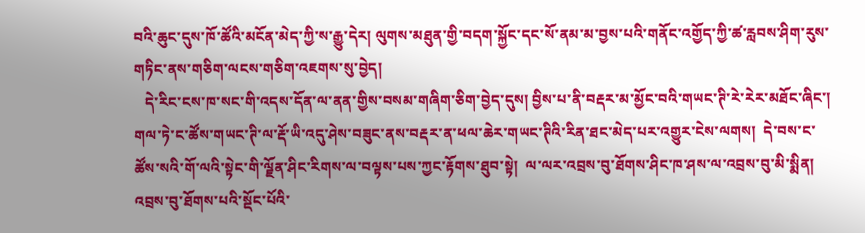བའི་ཆུང་དུས་ཁོ་ཚོའི་མངོན་མེད་ཀྱི་ས་རྒྱུ་དེར། ལུགས་མཐུན་གྱི་བདག་སྐྱོང་དང་སོ་ནམ་མ་བྱས་པའི་གནོང་འགྱོད་ཀྱི་ཚ་རླབས་ཤིག་རུས་གཏིང་ནས་གཅིག་ལངས་གཅིག་འཇགས་སུ་བྱེད།
   དེ་རིང་ངས་ཁ་སང་གི་འདས་དོན་ལ་ནན་གྱིས་བསམ་གཞིག་ཅིག་བྱེད་དུས། བྱིས་པ་ནི་བརྡར་མ་མྱོང་བའི་གཡང་ཊི་རེ་རེར་མཐོང་ཞིང་། གལ་ཏེ་ང་ཚོས་གཡང་ཊི་ལ་རྡོ་ཡི་འདུ་ཤེས་བཟུང་ནས་བརྡར་ན་ཕལ་ཆེར་གཡང་ཊིའི་རིན་ཐང་མེད་པར་འགྱུར་ངེས་ལགས།  དེ་བས་ང་ཚོས་སའི་གོ་ལའི་སྟེང་གི་ལྗོན་ཤིང་རིགས་ལ་བལྟས་པས་ཀྱང་རྟོགས་ཐུབ་སྟེ།  ལ་ལར་འབྲས་བུ་ཐོགས་ཤིང་ཁ་ཤས་ལ་འབྲས་བུ་མི་སྨིན། འབྲས་བུ་ཐོགས་པའི་སྡོང་པོའི་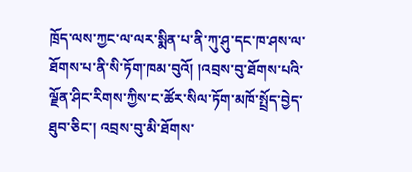ཁྲོད་ལས་ཀྱང་ལ་ལར་སྨིན་པ་ནི་ཀུ་ཤུ་དང་ཁ་ཤས་ལ་ཐོགས་པ་ནི་སི་ཏོག་ཁམ་བུའོ། །འབྲས་བུ་ཐོགས་པའི་ལྗོན་ཤིང་རིགས་ཀྱིས་ང་ཚོར་སིལ་ཏོག་མཁོ་སྤྲོད་བྱེད་ཐུབ་ཅིང་། འབྲས་བུ་མི་ཐོགས་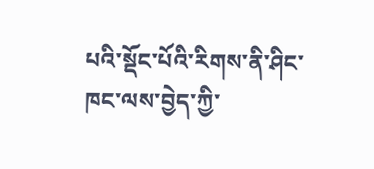པའི་སྡོང་པོའི་རིགས་ནི་ཤིང་ཁང་ལས་བྱེད་ཀྱི་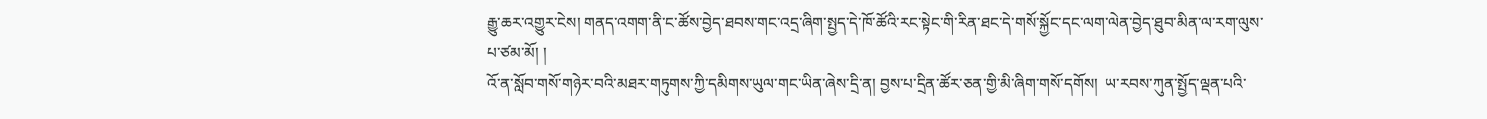རྒྱུ་ཆར་འགྱུར་ངེས། གནད་འགག་ནི་ང་ཚོས་བྱེད་ཐབས་གང་འདྲ་ཞིག་སྤྱད་དེ་ཁོ་ཚོའི་རང་སྟེང་གི་རིན་ཐང་དེ་གསོ་སྐྱོང་དང་ལག་ལེན་བྱེད་ཐུབ་མིན་ལ་རག་ལུས་པ་ཙམ་མོ། །
འོ་ན་སློབ་གསོ་གཉེར་བའི་མཐར་གཏུགས་ཀྱི་དམིགས་ཡུལ་གང་ཡིན་ཞེས་དྲི་ན། བྱས་པ་དྲིན་ཚོར་ཅན་གྱི་མི་ཞིག་གསོ་དགོས།  ཡ་རབས་ཀུན་སྤྱོད་ལྡན་པའི་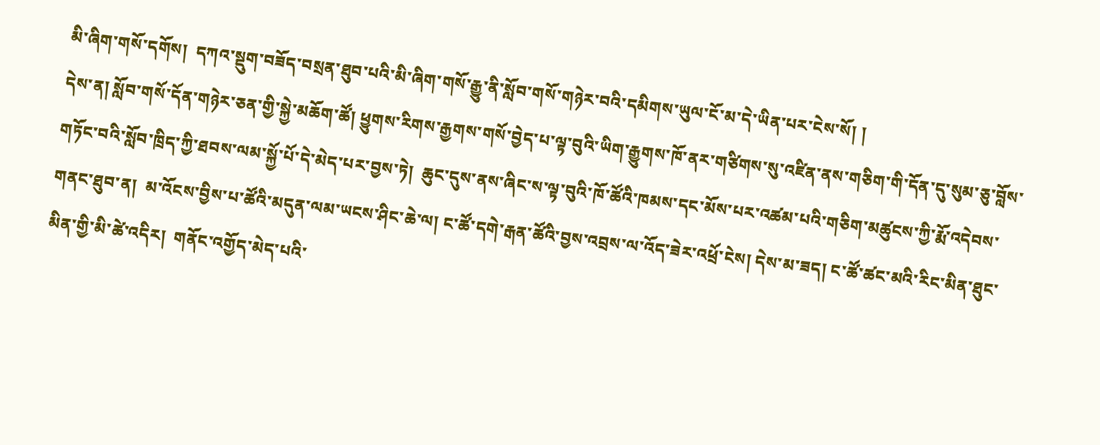མི་ཞིག་གསོ་དགོས།  དཀའ་སྡུག་བཟོད་བསྲན་ཐུབ་པའི་མི་ཞིག་གསོ་རྒྱུ་ནི་སློབ་གསོ་གཉེར་བའི་དམིགས་ཡུལ་ངོ་མ་དེ་ཡིན་པར་ངེས་སོ། །
དེས་ན། སློབ་གསོ་དོན་གཉེར་ཅན་གྱི་སྐྱེ་མཆོག་ཚོ། ཕྱུགས་རིགས་རྒྱགས་གསོ་བྱེད་པ་ལྟ་བུའི་ཡིག་རྒྱུགས་ཁོ་ནར་གཙིགས་སུ་འཛིན་ནས་གཅིག་གི་དོན་དུ་སུམ་ཅུ་བློས་གཏོང་བའི་སློབ་ཁྲིད་ཀྱི་ཐབས་ལམ་སྐྱོ་པོ་དེ་མེད་པར་བྱས་ཏེ།  ཆུང་དུས་ནས་ཞིང་ས་ལྟ་བུའི་ཁོ་ཚོའི་ཁམས་དང་མོས་པར་འཚམ་པའི་གཅིག་མཚུངས་ཀྱི་རྨོ་འདེབས་གནང་ཐུབ་ན།  མ་འོངས་བྱིས་པ་ཚོའི་མདུན་ལམ་ཡངས་ཤིང་ཆེ་ལ། ང་ཚོ་དགེ་རྒན་ཚོའི་བྱས་འབྲས་ལ་འོད་ཟེར་འཕྲོ་ངེས། དེས་མ་ཟད། ང་ཚོ་ཚང་མའི་རིང་མིན་ཐུང་མིན་གྱི་མི་ཚེ་འདིར།  གནོང་འགྱོད་མེད་པའི་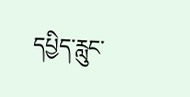དཔྱིད་རླུང་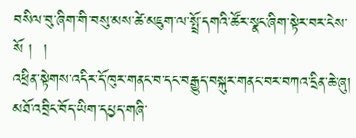བསིལ་བུ་ཞིག་གི་བསུ་མས་ཚེ་མཇུག་ལ་སྤྲོ་དགའི་ཚོར་སྣང་ཞིག་སྟེར་བར་ངེས་སོ །  །
འཕྲིན་སྟེགས་འདིར་དོ་ཁུར་གནང་བ་དང་བརྒྱུད་བསྐུར་གནང་བར་བཀའ་དྲིན་ཆེ་ཞུ།
མཐོ་འབྲིང་བོད་ཡིག་དཔྱད་གཞི་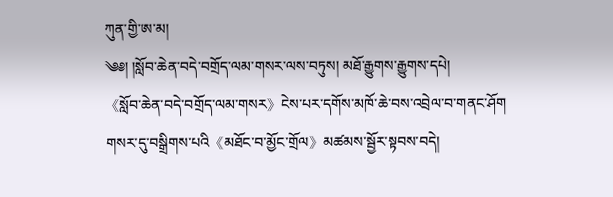ཀུན་གྱི་ཨ་མ།
༄༅། །སློབ་ཆེན་བདེ་བགྲོད་ལམ་གསར་ལས་བཏུས། མཐོ་རྒྱུགས་རྒྱུགས་དཔེ།
《སློབ་ཆེན་བདེ་བགྲོད་ལམ་གསར》ངེས་པར་དགོས་མཁོ་ཆེ་བས་འབྲེལ་བ་གནང་ཤོག
གསར་དུ་བསྒྲིགས་པའི《མཐོང་བ་མྱོང་གྲོལ》མཚམས་སྦྱོར་སྟབས་བདེ།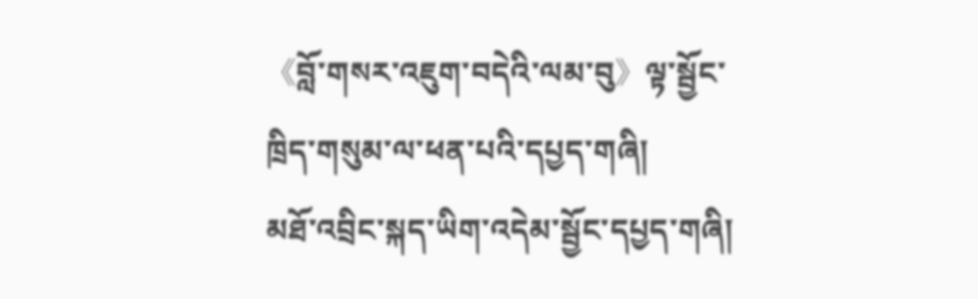《བློ་གསར་འཇུག་བདེའི་ལམ་བུ》ལྟ་སྦྱོང་ཁྲིད་གསུམ་ལ་ཕན་པའི་དཔྱད་གཞི།
མཐོ་འབྲིང་སྐད་ཡིག་འདེམ་སྦྱོང་དཔྱད་གཞི།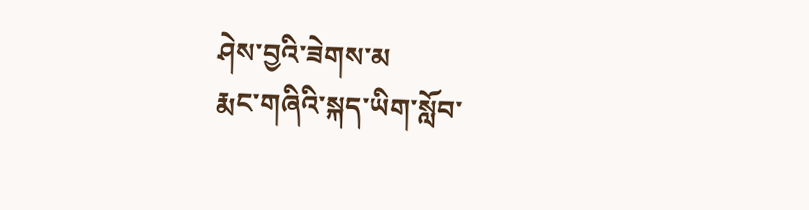ཤེས་བྱའི་ཟེགས་མ
རྨང་གཞིའི་སྐད་ཡིག་སློབ་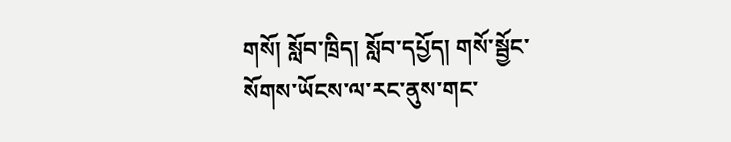གསོ། སློབ་ཁྲིད། སློབ་དཔྱོད། གསོ་སྦྱོང་སོགས་ཡོངས་ལ་རང་ནུས་གང་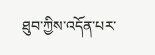ཐུབ་ཀྱིས་འདོན་པར་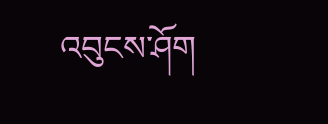འབུངས་ཤོག